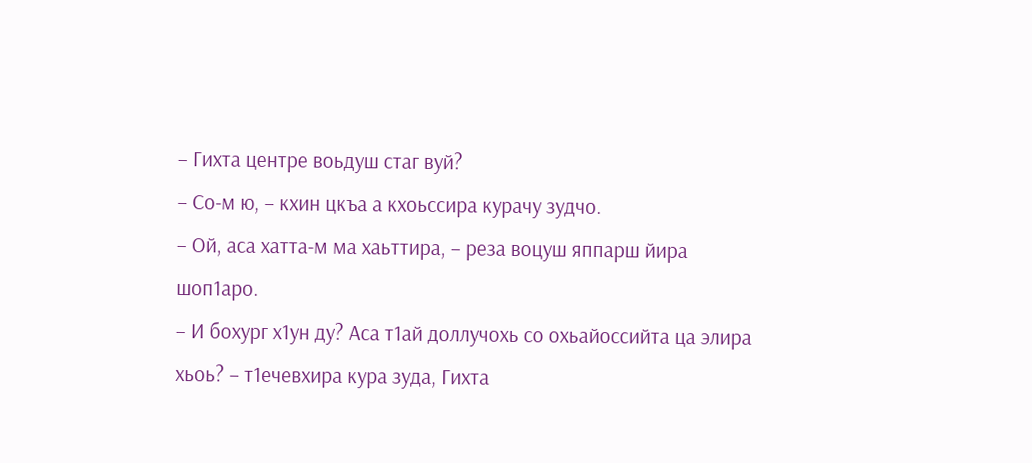– Гихта центре воьдуш стаг вуй?
– Со-м ю, – кхин цкъа а кхоьссира курачу зудчо.
– Ой, аса хатта-м ма хаьттира, – реза воцуш яппарш йира шоп1аро.
– И бохург х1ун ду? Аса т1ай доллучохь со охьайоссийта ца элира хьоь? – т1ечевхира кура зуда, Гихта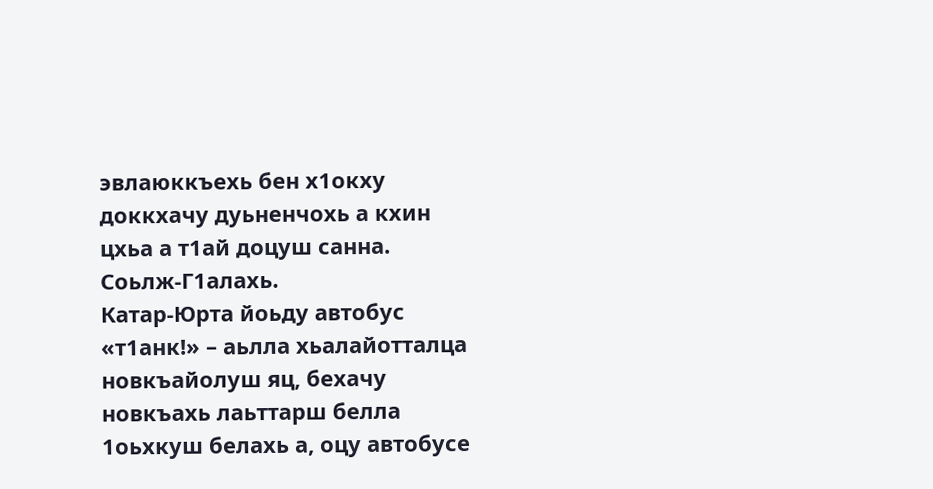эвлаюккъехь бен х1окху доккхачу дуьненчохь а кхин цхьа а т1ай доцуш санна.
Соьлж-Г1алахь.
Катар-Юрта йоьду автобус «т1анк!» – аьлла хьалайотталца новкъайолуш яц, бехачу новкъахь лаьттарш белла 1оьхкуш белахь а, оцу автобусе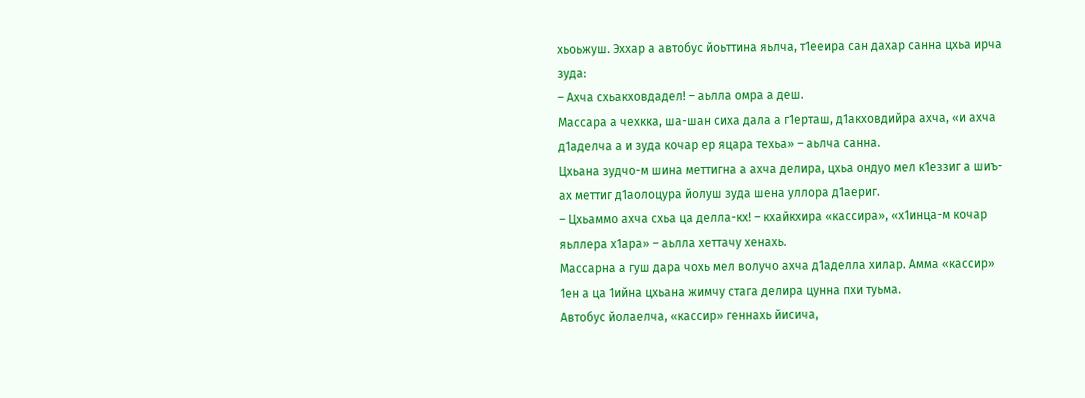хьоьжуш. Эххар а автобус йоьттина яьлча, т1ееира сан дахар санна цхьа ирча зуда:
– Ахча схьакховдадел! – аьлла омра а деш.
Массара а чехкка, ша-шан сиха дала а г1ерташ, д1акховдийра ахча, «и ахча д1аделча а и зуда кочар ер яцара техьа» – аьлча санна.
Цхьана зудчо-м шина меттигна а ахча делира, цхьа ондуо мел к1еззиг а шиъ-ах меттиг д1аолоцура йолуш зуда шена уллора д1аериг.
– Цхьаммо ахча схьа ца делла-кх! – кхайкхира «кассира», «х1инца-м кочар яьллера х1ара» – аьлла хеттачу хенахь.
Массарна а гуш дара чохь мел волучо ахча д1аделла хилар. Амма «кассир» 1ен а ца 1ийна цхьана жимчу стага делира цунна пхи туьма.
Автобус йолаелча, «кассир» геннахь йисича,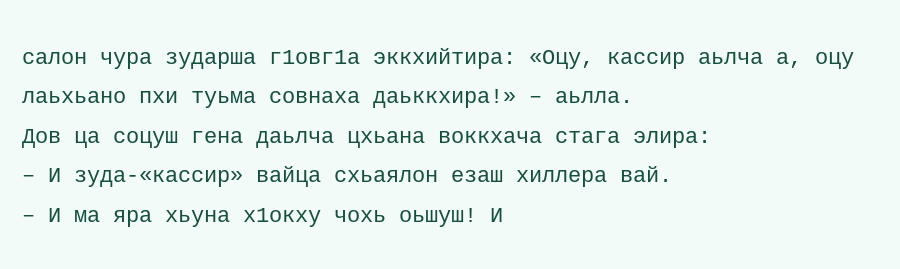салон чура зударша г1овг1а эккхийтира: «Оцу, кассир аьлча а, оцу лаьхьано пхи туьма совнаха даьккхира!» – аьлла.
Дов ца соцуш гена даьлча цхьана воккхача стага элира:
– И зуда-«кассир» вайца схьаялон езаш хиллера вай.
– И ма яра хьуна х1окху чохь оьшуш! И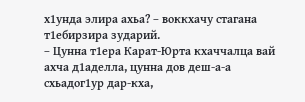х1унда элира ахьа? – воккхачу стагана т1ебирзира зударий.
– Цунна т1ера Карат-Юрта кхаччалца вай ахча д1аделла, цунна дов деш-а-а схьадог1ур дар-кха,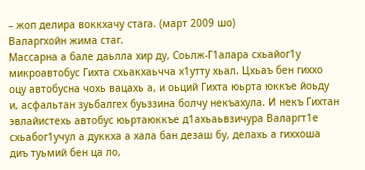– жоп делира воккхачу стага. (март 2009 шо)
Валаргхойн жима стаг.
Массарна а бале даьлла хир ду, Соьлж-Г1алара схьайог1у микроавтобус Гихта схьакхаьчча х1утту хьал. Цхьаъ бен гиххо оцу автобусна чохь вацахь а, и оьций Гихта юьрта юккъе йоьду и, асфальтан зуьбалгех буьззина болчу некъахула. И некъ Гихтан эвлайистехь автобус юьртаюккъе д1ахьаьвзичура Валаргт1е схьабог1учул а дуккха а хала бан дезаш бу, делахь а гиххоша диъ туьмий бен ца ло,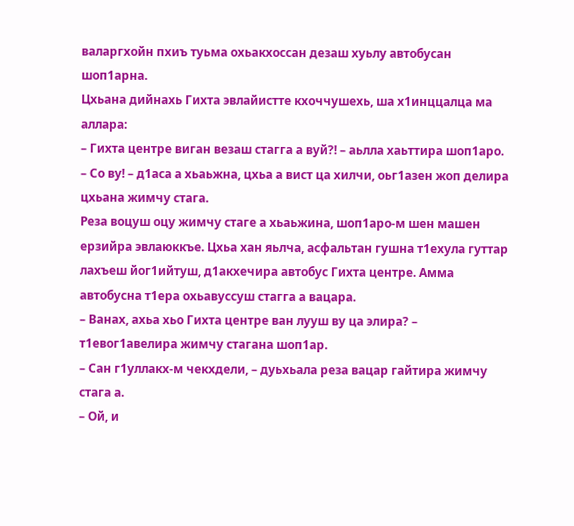валаргхойн пхиъ туьма охьакхоссан дезаш хуьлу автобусан шоп1арна.
Цхьана дийнахь Гихта эвлайистте кхоччушехь, ша х1инццалца ма аллара:
– Гихта центре виган везаш стагга а вуй?! – аьлла хаьттира шоп1аро.
– Со ву! – д1аса а хьаьжна, цхьа а вист ца хилчи, оьг1азен жоп делира цхьана жимчу стага.
Реза воцуш оцу жимчу стаге а хьаьжина, шоп1аро-м шен машен ерзийра эвлаюккъе. Цхьа хан яьлча, асфальтан гушна т1ехула гуттар лахъеш йог1ийтуш, д1акхечира автобус Гихта центре. Амма автобусна т1ера охьавуссуш стагга а вацара.
– Ванах, ахьа хьо Гихта центре ван лууш ву ца элира? – т1евог1авелира жимчу стагана шоп1ар.
– Сан г1уллакх-м чекхдели, – дуьхьала реза вацар гайтира жимчу стага а.
– Ой, и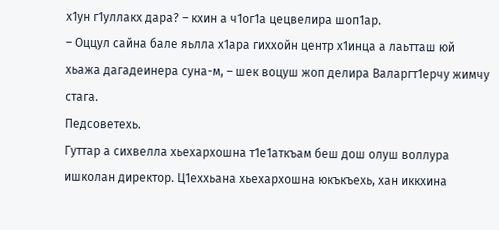х1ун г1уллакх дара? – кхин а ч1ог1а цецвелира шоп1ар.
– Оццул сайна бале яьлла х1ара гиххойн центр х1инца а лаьтташ юй хьажа дагадеинера суна-м, – шек воцуш жоп делира Валаргт1ерчу жимчу стага.
Педсоветехь.
Гуттар а сихвелла хьехархошна т1е1аткъам беш дош олуш воллура ишколан директор. Ц1еххьана хьехархошна юкъкъехь, хан иккхина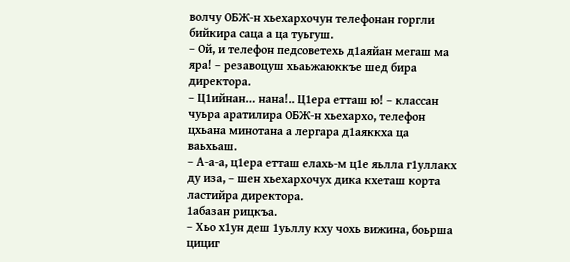волчу ОБЖ-н хьехархочун телефонан горгли бийкира саца а ца туьгуш.
– Ой, и телефон педсоветехь д1аяйан мегаш ма яра! – резавоцуш хьаьжаюккъе шед бира директора.
– Ц1ийнан… нана!.. Ц1ера етташ ю! – классан чуьра аратилира ОБЖ-н хьехархо, телефон цхьана минотана а лергара д1аяккха ца ваьхьаш.
– А-а-а, ц1ера етташ елахь-м ц1е яьлла г1уллакх ду иза, – шен хьехархочух дика кхеташ корта ластийра директора.
1абазан рицкъа.
– Хьо х1ун деш 1уьллу кху чохь вижина, боьрша цициг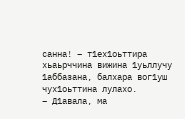санна! – т1ех1оьттира хьаьрччина вижина 1уьллучу 1аббазана, балхара вог1уш чух1оьттина лулахо.
– Д1авала, ма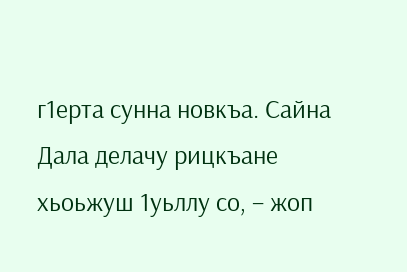г1ерта сунна новкъа. Сайна Дала делачу рицкъане хьоьжуш 1уьллу со, – жоп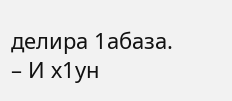делира 1абаза.
– И х1ун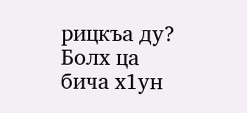рицкъа ду? Болх ца бича х1ун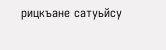рицкъане сатуьйсу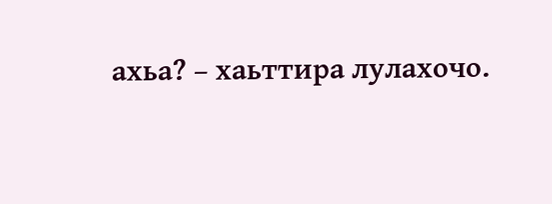ахьа? – хаьттира лулахочо.